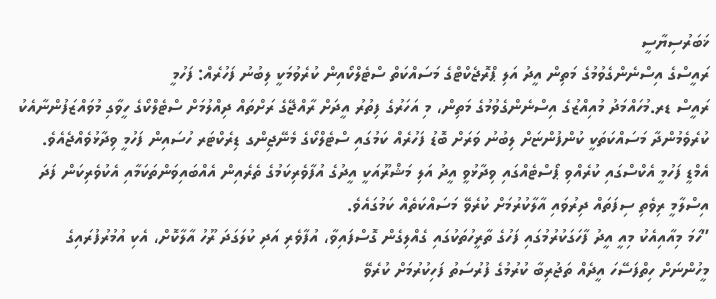ޚަބަރުސިޔާސީ
ރައީސްގެ އިސްނެންގެވުމުގެ މަތިން އީދު އަލި ޕްރޮޖެކްޓްގެ މަސައްކަތް ސްޓެލްކޯއިން ކުރެވުމަކީ ލިބުނު ފަހުރެއް: ފަހުމީ
ރައީސް ޑރ.މުހައްމަދު މުއިއްޒުގެ އިސްނެންގެވުމުގެ މަތިން، މި އަހަރުގެ ފިތުރު އީދަށް ރާއްޖޭގެ ރަށްތައް ދިއްލުމަށް ސްޓެލްކޯގެ ހީވާގި މުވައްޒަފުންނާއެކު ކުރެވެމުންދާ މަސައްކަތަކީ ކުންފުންޏަށް ލިބުނު ވަރަށް ބޮޑު ފަހުރެއް ކަމުގައި ސްޓެލްކޯގެ މެނޭޖިންގ ޑިރެކްޓަރ ހުސައިން ފަހުމީ ވިދާޅުވެއްޖެއެވެ.
އެމްޑީ ފަހުމީ އެކްސްގައި ކުރެއްވި ޕޯސްޓެއްގައި ވިދާޅުވީ އީދު އަލި މަޝްރޫއަކީ އީދުގެ އުފާވެރިކަމުގެ ތެރެއިން އެއްބައިވަންތަކަމާއި އެކުވެރިކަން ފަދަ އިސްލާމީ ރިވެތި ސިފަތައް ދިރުވައި އާލާކުރުމަށް ކުރެވޭ މަސައްކަތެއް ކަމުގައެވެ.
”ހަމަ މިއާއިއެކު މިއީ އީދު ފާހަގަކުރުމުގައި ފަހުގެ ތާރީހުތަކުގައި ގެއްލިގެން ގޮސްފައިވާ، އުފާވެރި އަދި ކުލަގަދަ ރޫހު އާލާކޮށް، އެކި އުމުރުފުރައިގެ މީހުންނަށް ހިތްފަސޭހަ އީދެއް ތަޖުރިބާ ކުރުމުގެ ފުރުސަތު ފަހިކުރުމަށް ކުރެވޭ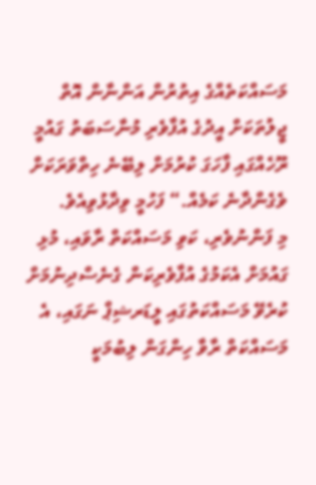މަސައްކަތެއްގެ އިތުރުން އަންނާން އޮތް ޖީލުތަކަށް އީދުގެ އުފާވެރި މުނާސަބަތު ގައުމީ ރޫހެއްގައި ފާހަގަ ކުރުމަށް ލިބޭނެ ހިތްވަރަކަށް ވެގެންދާނެ ކަމެއް.“ ފަހުމީ ވިދާޅުވިއެވެ.
މި ފަންނުވެރި، ކަވި މަސައްކަތް ރާވައި، މުޅި ގައުމަށް އެކަމުގެ އުފާވެރިކަން ގެނެސްދިނުމަށް ކުރެވޭ މަސައްކަތުގައި ލީޑަރޝިޕް ނަގައި، އެ މަސައްކަތް ރާވާ ހިންގަން ލިބުމަކީ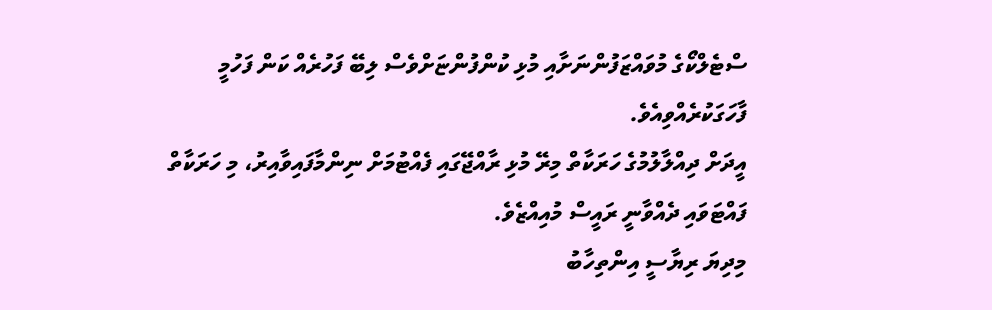ސްޓެލްކޯގެ މުވައްޒަފުންނަށާއި މުޅި ކުންފުންޏަށްވެސް ލިބޭ ފަހުރެއް ކަން ފަހުމީ ފާހަގަކުރެއްވިއެވެ.
އީދަށް ދިއްލާލުމުގެ ހަރަކާތް މިރޭ މުޅި ރާއްޖޭގައި ފެއްޓުމަށް ނިންމާފައިވާއިރު، މި ހަރަކާތް ފައްޓަވައި ދެއްވާނީ ރައީސް މުއިއްޒެވެ.
މިދިޔަ ރިޔާސީ އިންތިހާބު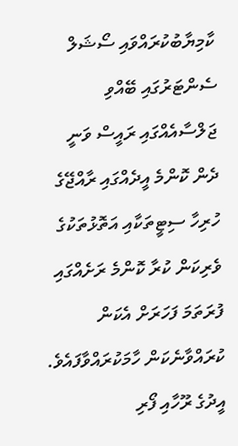ކާމިޔާބުކުރައްވައި ސޯޝަލް ސެންޓަރުގައި ބޭއްވި ޖަލްސާއެއްގައި ރައީސް ވަނީ ދެން ކޮންމެ އީދެއްގައި ރާއްޖޭގެ ހުރިހާ ސިޓީތަކާއި އަތޮޅުތަކުގެ ވެރިކަން ކުރާ ކޮންމެ ރަށެއްގައި ފުރަތަމަ ފަހަރަށް އެކަން ކުރައްވާނެކަން ހާމަކުރައްވާފައެވެ.
އީދުގެ ރޫހާއި ފޯރި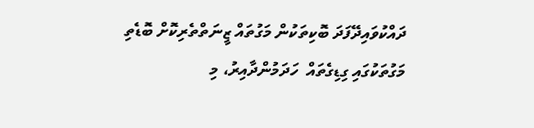ދައްކުވައިދޭފަދަ ބޮކިތަކުން މަގުތައް ޒީނަތްތެރިކޮށް ބޮޑެތި މަގުތަކުގައި ގިޑިގެތައް  ހަދަމުންދާއިރު، މި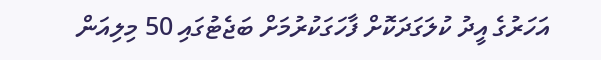އަހަރުގެ އީދު ކުލަގަދަކޮށް ފާހަގަކުރުމަށް ބަޖެޓުގައި 50 މިލިއަން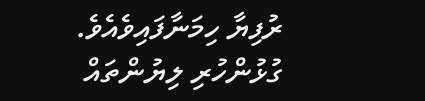ރުފިޔާ ހިމަނާފައިވެއެވެ.
ގުޅުންހުރި ލިޔުންތައް